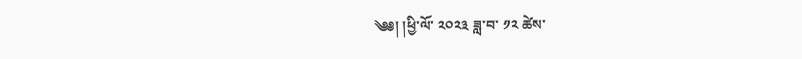༄༅། །ཕྱི་ལོ་ ༢༠༢༣ ཟླ་བ་ ༡༢ ཚེས་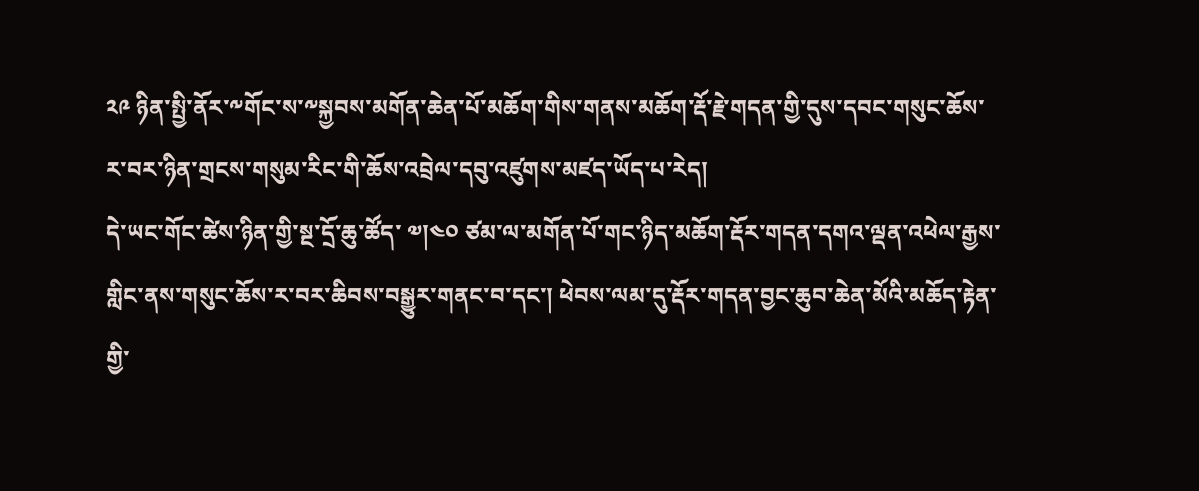༢༩ ཉིན་སྤྱི་ནོར་༸གོང་ས་༸སྐྱབས་མགོན་ཆེན་པོ་མཆོག་གིས་གནས་མཆོག་རྡོ་རྗེ་གདན་གྱི་དུས་དབང་གསུང་ཆོས་ར་བར་ཉིན་གྲངས་གསུམ་རིང་གི་ཆོས་འབྲེལ་དབུ་འཛུགས་མཛད་ཡོད་པ་རེད།
དེ་ཡང་གོང་ཚེས་ཉིན་གྱི་སྔ་དྲོ་ཆུ་ཚོད་ ༧།༤༠ ཙམ་ལ་མགོན་པོ་གང་ཉིད་མཆོག་རྡོར་གདན་དགའ་ལྡན་འཕེལ་རྒྱས་གླིང་ནས་གསུང་ཆོས་ར་བར་ཆིབས་བསྒྱུར་གནང་བ་དང་། ཕེབས་ལམ་དུ་རྡོར་གདན་བྱང་ཆུབ་ཆེན་མོའི་མཆོད་རྟེན་གྱི་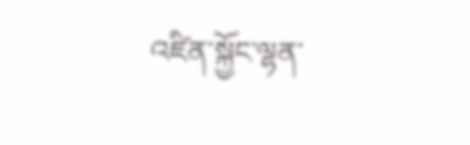འཛིན་སྐྱོང་ལྷན་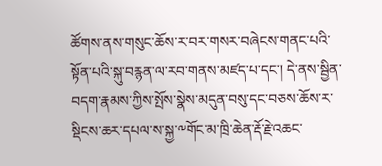ཚོགས་ནས་གསུང་ཆོས་ར་བར་གསར་བཞེངས་གནང་པའི་སྟོན་པའི་སྐུ་བརྙན་ལ་རབ་གནས་མཛད་པ་དང་། དེ་ནས་སྦྱིན་བདག་རྣམས་ཀྱིས་སྤོས་སྣེས་མདུན་བསུ་དང་བཅས་ཆོས་ར་སྡིངས་ཆར་དཔལ་ས་སྐྱ་༸གོང་མ་ཁྲི་ཆེན་རྡོ་རྗེ་འཆང་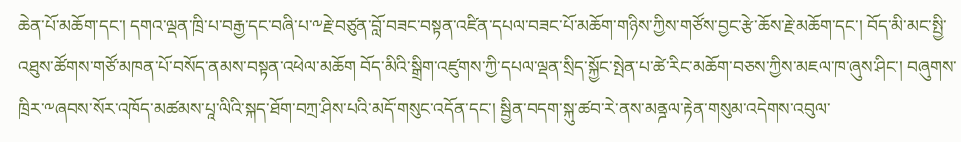ཆེན་པོ་མཆོག་དང་། དགའ་ལྡན་ཁྲི་པ་བརྒྱ་དང་བཞི་པ་༸རྗེ་བཙུན་བློ་བཟང་བསྟན་འཛིན་དཔལ་བཟང་པོ་མཆོག་གཉིས་ཀྱིས་གཙོས་བྱང་རྩེ་ཆོས་རྗེ་མཆོག་དང་། བོད་མི་མང་སྤྱི་འཐུས་ཚོགས་གཙོ་མཁན་པོ་བསོད་ནམས་བསྟན་འཕེལ་མཆོག བོད་མིའི་སྒྲིག་འཛུགས་ཀྱི་དཔལ་ལྡན་སྲིད་སྐྱོང་སྤེན་པ་ཚེ་རིང་མཆོག་བཅས་ཀྱིས་མཇལ་ཁ་ཞུས་ཤིང་། བཞུགས་ཁྲིར་༸ཞབས་སོར་འཁོད་མཚམས་པཱ་ལིའི་སྐད་ཐོག་བཀྲ་ཤིས་པའི་མདོ་གསུང་འདོན་དང་། སྦྱིན་བདག་སྐུ་ཚབ་རེ་ནས་མནྜལ་རྟེན་གསུམ་འདེགས་འབུལ་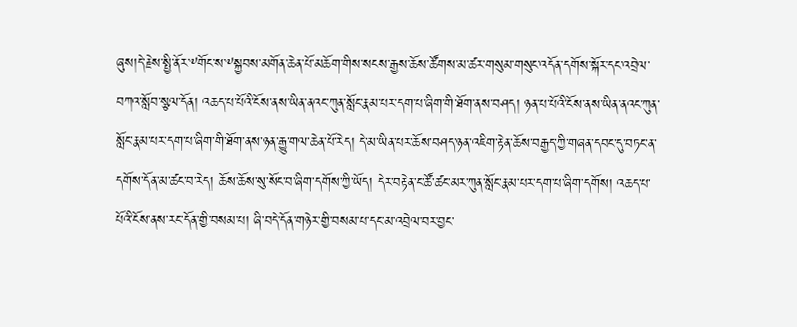ཞུས།དེ་རྗེས་སྤྱི་ནོར་༸གོང་ས་༸སྐྱབས་མགོན་ཆེན་པོ་མཆོག་གིས་སངས་རྒྱས་ཆོས་ཚོགས་མ་ཚར་གསུམ་གསུང་འདོན་དགོས་སྐོར་དང་འབྲེལ་བཀའ་སློབ་སྩལ་དོན། འཆད་པ་པོའི་ངོས་ནས་ཡིན་ནའང་ཀུན་སློང་རྣམ་པར་དག་པ་ཞིག་གི་ཐོག་ནས་བཤད། ཉན་པ་པོའི་ངོས་ནས་ཡིན་ནའང་ཀུན་སློང་རྣམ་པར་དག་པ་ཞིག་གི་ཐོག་ནས་ཉན་རྒྱུ་གལ་ཆེན་པོ་རེད། དེ་མ་ཡིན་པར་ཆོས་བཤད་ཉན་འཇིག་རྟེན་ཆོས་བརྒྱད་ཀྱི་གཞན་དབང་དུ་བཏང་ན་དགོས་དོན་མ་ཚང་བ་རེད། ཆོས་ཆོས་སུ་སོང་བ་ཞིག་དགོས་ཀྱི་ཡོད། དེར་བརྟེན་ང་ཚོ་ཚང་མར་ཀུན་སློང་རྣམ་པར་དག་པ་ཞིག་དགོས། འཆད་པ་པོའི་ངོས་ནས་རང་དོན་གྱི་བསམ་པ། ཞི་བདེ་དོན་གཉེར་གྱི་བསམ་པ་དང་མ་འབྲེལ་བར་བྱང་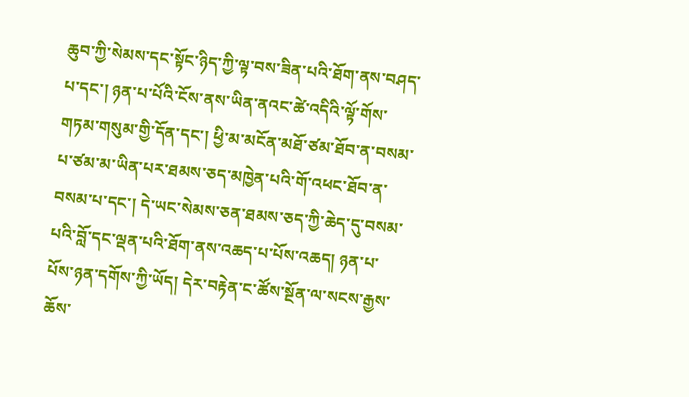ཆུབ་ཀྱི་སེམས་དང་སྟོང་ཉིད་ཀྱི་ལྟ་བས་ཟིན་པའི་ཐོག་ནས་བཤད་པ་དང་། ཉན་པ་པོའི་ངོས་ནས་ཡིན་ནའང་ཚེ་འདིའི་ལྟོ་གོས་གཏམ་གསུམ་གྱི་དོན་དང་། ཕྱི་མ་མངོན་མཐོ་ཙམ་ཐོབ་ན་བསམ་པ་ཙམ་མ་ཡིན་པར་ཐམས་ཅད་མཁྱེན་པའི་གོ་འཕང་ཐོབ་ན་བསམ་པ་དང་། དེ་ཡང་སེམས་ཅན་ཐམས་ཅད་ཀྱི་ཆེད་དུ་བསམ་པའི་བློ་དང་ལྡན་པའི་ཐོག་ནས་འཆད་པ་པོས་འཆད། ཉན་པ་པོས་ཉན་དགོས་ཀྱི་ཡོད། དེར་བརྟེན་ང་ཚོས་སྔོན་ལ་སངས་རྒྱས་ཆོས་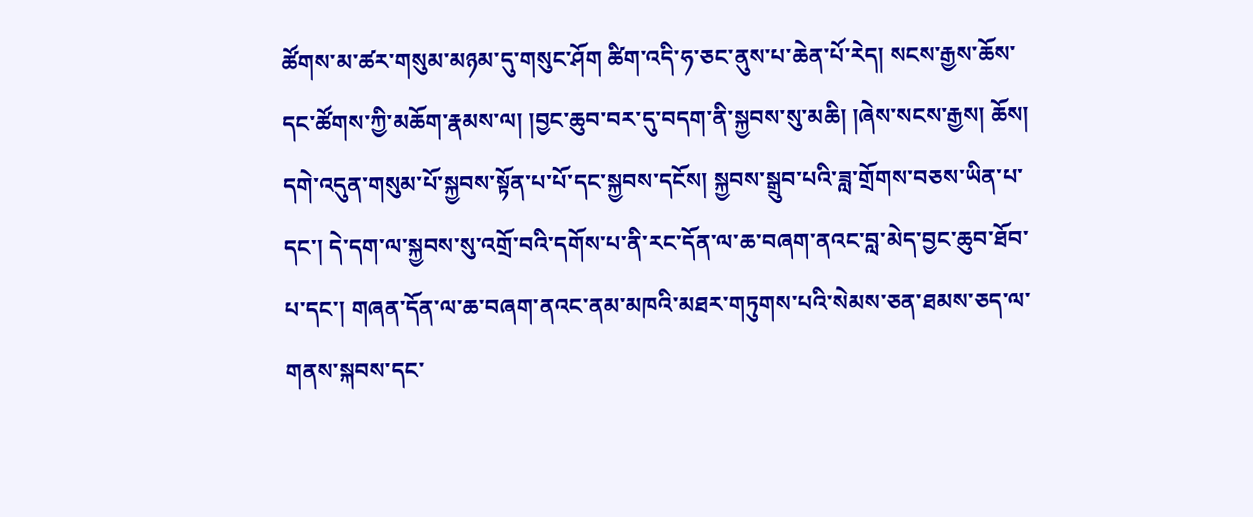ཚོགས་མ་ཚར་གསུམ་མཉམ་དུ་གསུང་ཤོག ཚིག་འདི་ཧ་ཅང་ནུས་པ་ཆེན་པོ་རེད། སངས་རྒྱས་ཆོས་དང་ཚོགས་ཀྱི་མཆོག་རྣམས་ལ། །བྱང་ཆུབ་བར་དུ་བདག་ནི་སྐྱབས་སུ་མཆི། །ཞེས་སངས་རྒྱས། ཆོས། དགེ་འདུན་གསུམ་པོ་སྐྱབས་སྟོན་པ་པོ་དང་སྐྱབས་དངོས། སྐྱབས་སྒྲུབ་པའི་ཟླ་གྲོགས་བཅས་ཡིན་པ་དང་། དེ་དག་ལ་སྐྱབས་སུ་འགྲོ་བའི་དགོས་པ་ནི་རང་དོན་ལ་ཆ་བཞག་ནའང་བླ་མེད་བྱང་ཆུབ་ཐོབ་པ་དང་། གཞན་དོན་ལ་ཆ་བཞག་ནའང་ནམ་མཁའི་མཐར་གཏུགས་པའི་སེམས་ཅན་ཐམས་ཅད་ལ་གནས་སྐབས་དང་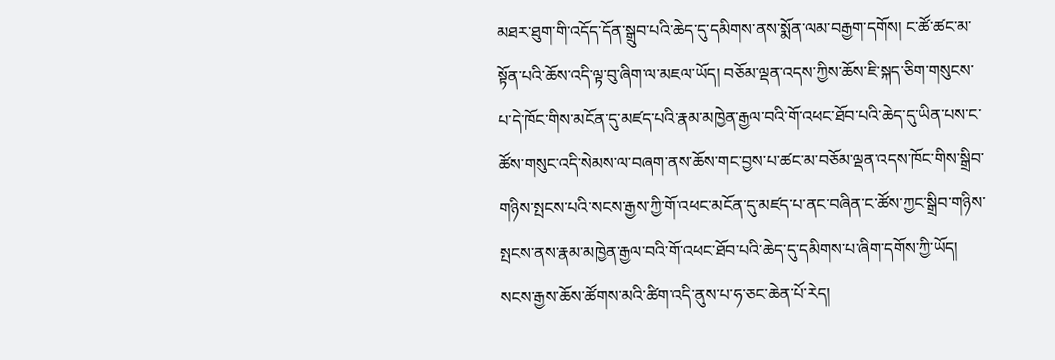མཐར་ཐུག་གི་འདོད་དོན་སྒྲུབ་པའི་ཆེད་དུ་དམིགས་ནས་སྨོན་ལམ་བརྒྱག་དགོས། ང་ཚོ་ཚང་མ་སྟོན་པའི་ཆོས་འདི་ལྟ་བུ་ཞིག་ལ་མཇལ་ཡོད། བཅོམ་ལྡན་འདས་ཀྱིས་ཆོས་ཇི་སྐད་ཅིག་གསུངས་པ་དེ་ཁོང་གིས་མངོན་དུ་མཛད་པའི་རྣམ་མཁྱེན་རྒྱལ་བའི་གོ་འཕང་ཐོབ་པའི་ཆེད་དུ་ཡིན་པས་ང་ཚོས་གསུང་འདི་སེམས་ལ་བཞག་ནས་ཆོས་གང་བྱས་པ་ཚང་མ་བཅོམ་ལྡན་འདས་ཁོང་གིས་སྒྲིབ་གཉིས་སྤངས་པའི་སངས་རྒྱས་ཀྱི་གོ་འཕང་མངོན་དུ་མཛད་པ་ནང་བཞིན་ང་ཚོས་ཀྱང་སྒྲིབ་གཉིས་སྤངས་ནས་རྣམ་མཁྱེན་རྒྱལ་བའི་གོ་འཕང་ཐོབ་པའི་ཆེད་དུ་དམིགས་པ་ཞིག་དགོས་ཀྱི་ཡོད། སངས་རྒྱས་ཆོས་ཚོགས་མའི་ཚིག་འདི་ནུས་པ་ཧ་ཅང་ཆེན་པོ་རེད།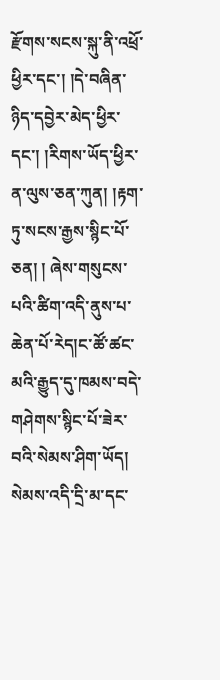རྫོགས་སངས་སྐུ་ནི་འཕྲོ་ཕྱིར་དང་། །དེ་བཞིན་ཉིད་དབྱེར་མེད་ཕྱིར་དང་། །རིགས་ཡོད་ཕྱིར་ན་ལུས་ཅན་ཀུན། །རྟག་ཏུ་སངས་རྒྱས་སྙིང་པོ་ཅན། ། ཞེས་གསུངས་པའི་ཚིག་འདི་ནུས་པ་ཆེན་པོ་རེད།ང་ཚོ་ཚང་མའི་རྒྱུད་དུ་ཁམས་བདེ་གཤེགས་སྙིང་པོ་ཟེར་བའི་སེམས་ཤིག་ཡོད། སེམས་འདི་དྲི་མ་དང་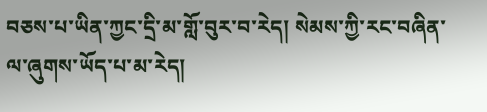བཅས་པ་ཡིན་ཀྱང་དྲི་མ་གློ་བུར་བ་རེད། སེམས་ཀྱི་རང་བཞིན་ལ་ཞུགས་ཡོད་པ་མ་རེད།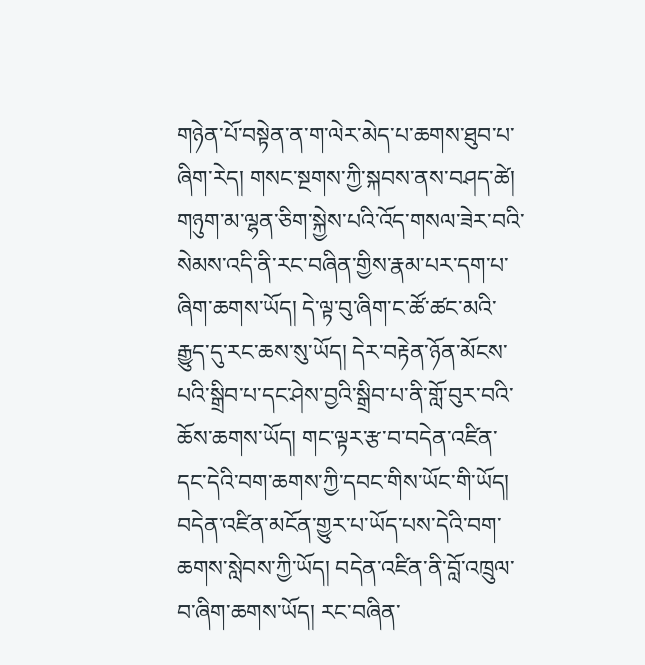གཉེན་པོ་བསྟེན་ན་ག་ལེར་མེད་པ་ཆགས་ཐུབ་པ་ཞིག་རེད། གསང་སྔགས་ཀྱི་སྐབས་ནས་བཤད་ཚེ། གཉུག་མ་ལྷན་ཅིག་སྐྱེས་པའི་འོད་གསལ་ཟེར་བའི་སེམས་འདི་ནི་རང་བཞིན་གྱིས་རྣམ་པར་དག་པ་ཞིག་ཆགས་ཡོད། དེ་ལྟ་བུ་ཞིག་ང་ཚོ་ཚང་མའི་རྒྱུད་དུ་རང་ཆས་སུ་ཡོད། དེར་བརྟེན་ཉོན་མོངས་པའི་སྒྲིབ་པ་དང་ཤེས་བྱའི་སྒྲིབ་པ་ནི་གློ་བུར་བའི་ཆོས་ཆགས་ཡོད། གང་ལྟར་རྩ་བ་བདེན་འཛིན་དང་དེའི་བག་ཆགས་ཀྱི་དབང་གིས་ཡོང་གི་ཡོད། བདེན་འཛིན་མངོན་གྱུར་པ་ཡོད་པས་དེའི་བག་ཆགས་སླེབས་ཀྱི་ཡོད། བདེན་འཛིན་ནི་བློ་འཁྲུལ་བ་ཞིག་ཆགས་ཡོད། རང་བཞིན་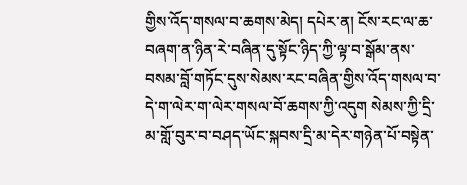གྱིས་འོད་གསལ་བ་ཆགས་མེད། དཔེར་ན། ངོས་རང་ལ་ཆ་བཞག་ན་ཉིན་རེ་བཞིན་དུ་སྟོང་ཉིད་ཀྱི་ལྟ་བ་སྒོམ་ནས་བསམ་བློ་གཏོང་དུས་སེམས་རང་བཞིན་གྱིས་འོད་གསལ་བ་དེ་ག་ལེར་ག་ལེར་གསལ་བོ་ཆགས་ཀྱི་འདུག སེམས་ཀྱི་དྲི་མ་གློ་བུར་བ་བཤད་ཡོང་སྐབས་དྲི་མ་དེར་གཉེན་པོ་བསྟེན་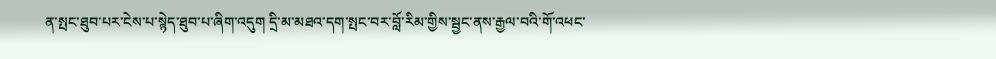ན་སྤང་ཐུབ་པར་ངེས་པ་སྙེད་ཐུབ་པ་ཞིག་འདུག དྲི་མ་མཐའ་དག་སྤང་བར་བློ་རིམ་གྱིས་སྦྱང་ནས་རྒྱལ་བའི་གོ་འཕང་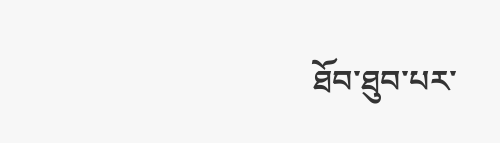ཐོབ་ཐུབ་པར་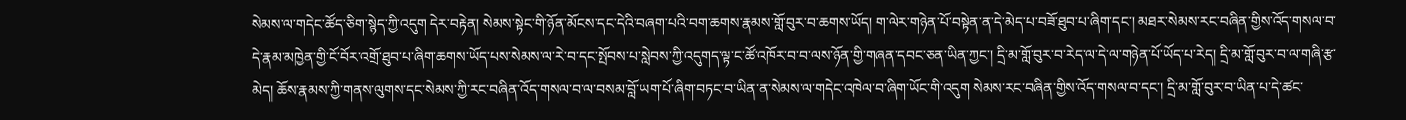སེམས་ལ་གདེང་ཚོད་ཅིག་སྙེད་ཀྱི་འདུག དེར་བརྟེན། སེམས་སྟེང་གི་ཉོན་མོངས་དང་དེའི་བཞག་པའི་བག་ཆགས་རྣམས་གློ་བུར་བ་ཆགས་ཡོད། ག་ལེར་གཉེན་པོ་བསྟེན་ན་དེ་མེད་པ་བཟོ་ཐུབ་པ་ཞིག་དང་། མཐར་སེམས་རང་བཞིན་གྱིས་འོད་གསལ་བ་དེ་རྣམ་མཁྱེན་གྱི་ངོ་བོར་འགྲོ་ཐུབ་པ་ཞིག་ཆགས་ཡོད་པས་སེམས་ལ་རེ་བ་དང་སྤོབས་པ་སླེབས་ཀྱི་འདུགད་ལྟ་ང་ཚོ་འཁོར་བ་བ་ལས་ཉོན་གྱི་གཞན་དབང་ཅན་ཡིན་ཀྱང་། དྲི་མ་གློ་བུར་བ་རེད་ལ་དེ་ལ་གཉེན་པོ་ཡོད་པ་རེད། དྲི་མ་གློ་བུར་བ་ལ་གཞི་རྩ་མེད། ཆོས་རྣམས་ཀྱི་གནས་ལུགས་དང་སེམས་ཀྱི་རང་བཞིན་འོད་གསལ་བ་ལ་བསམ་བློ་ཡག་པོ་ཞིག་བཏང་བ་ཡིན་ན་སེམས་ལ་གདེང་འཁེལ་བ་ཞིག་ཡོང་གི་འདུག སེམས་རང་བཞིན་གྱིས་འོད་གསལ་བ་དང་། དྲི་མ་གློ་བུར་བ་ཡིན་པ་དེ་ཚང་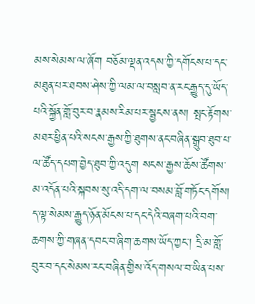མས་སེམས་ལ་ཞོག བཅོམ་ལྡན་འདས་ཀྱི་དགོངས་པ་དང་མཐུན་པར་ཐབས་ཤེས་ཀྱི་ལམ་ལ་བསླབ་ན་རང་རྒྱུད་དུ་ཡོད་པའི་སྐྱོན་གློ་བུར་བ་རྣམས་རིམ་པར་སྦྱངས་ནས། སྤང་རྟོགས་མཐར་ཕྱིན་པའི་སངས་རྒྱས་ཀྱི་ཐུགས་ནང་བཞིན་སྒྲུབ་ཐུབ་པ་ལ་ཚོད་དཔག་བྱེད་ཐུབ་ཀྱི་འདུག སངས་རྒྱས་ཆོས་ཚོགས་མ་འདོན་པའི་སྐབས་སུ་འདི་དག་ལ་བསམ་བློ་གཏོང་དགོས། ད་ལྟ་སེམས་རྒྱུད་ཉོན་མོངས་པ་དང་དེའི་བཞག་པའི་བག་ཆགས་ཀྱི་གཞན་དབང་བ་ཞིག་ཆགས་ཡོད་ཀྱང་། དྲི་མ་གློ་བུར་བ་དང་སེམས་རང་བཞིན་གྱིས་འོད་གསལ་བ་ཡིན་པས་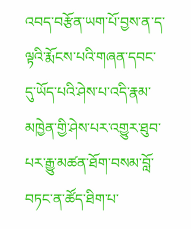འབད་བརྩོན་ཡག་པོ་བྱས་ན་ད་ལྟའི་རྨོངས་པའི་གཞན་དབང་དུ་ཡོད་པའི་ཤེས་པ་འདི་རྣམ་མཁྱེན་གྱི་ཤེས་པར་འགྱུར་ཐུབ་པར་རྒྱུ་མཚན་ཐོག་བསམ་བློ་བཏང་ན་ཚོད་ཐིག་པ་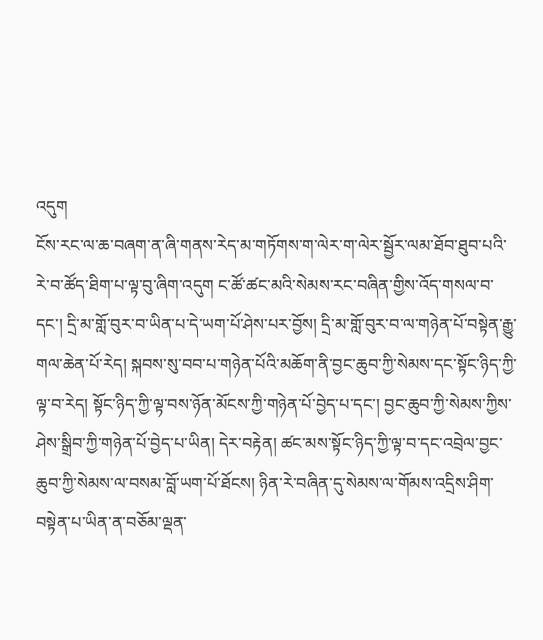འདུག
ངོས་རང་ལ་ཆ་བཞག་ན་ཞི་གནས་རེད་མ་གཏོགས་ག་ལེར་ག་ལེར་སྦྱོར་ལམ་ཐོབ་ཐུབ་པའི་རེ་བ་ཚོད་ཐིག་པ་ལྟ་བུ་ཞིག་འདུག ང་ཚོ་ཚང་མའི་སེམས་རང་བཞིན་གྱིས་འོད་གསལ་བ་དང་། དྲི་མ་གློ་བུར་བ་ཡིན་པ་དེ་ཡག་པོ་ཤེས་པར་བྱོས། དྲི་མ་གློ་བུར་བ་ལ་གཉེན་པོ་བསྟེན་རྒྱུ་གལ་ཆེན་པོ་རེད། སྐབས་སུ་བབ་པ་གཉེན་པོའི་མཆོག་ནི་བྱང་ཆུབ་ཀྱི་སེམས་དང་སྟོང་ཉིད་ཀྱི་ལྟ་བ་རེད། སྟོང་ཉིད་ཀྱི་ལྟ་བས་ཉོན་མོངས་ཀྱི་གཉེན་པོ་བྱེད་པ་དང་། བྱང་ཆུབ་ཀྱི་སེམས་ཀྱིས་ཤེས་སྒྲིབ་ཀྱི་གཉེན་པོ་བྱེད་པ་ཡིན། དེར་བརྟེན། ཚང་མས་སྟོང་ཉིད་ཀྱི་ལྟ་བ་དང་འབྲེལ་བྱང་ཆུབ་ཀྱི་སེམས་ལ་བསམ་བློ་ཡག་པོ་ཐོངས། ཉིན་རེ་བཞིན་དུ་སེམས་ལ་གོམས་འདྲིས་ཤིག་བསྟེན་པ་ཡིན་ན་བཅོམ་ལྡན་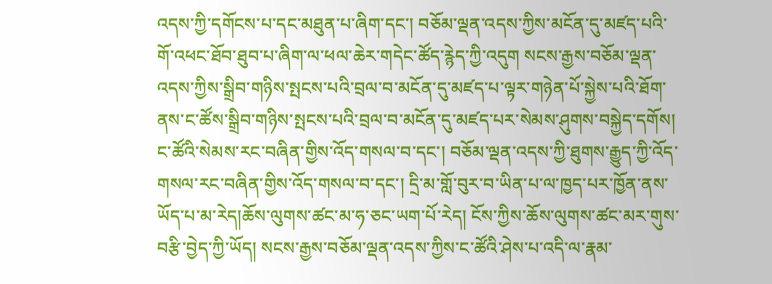འདས་ཀྱི་དགོངས་པ་དང་མཐུན་པ་ཞིག་དང་། བཅོམ་ལྡན་འདས་ཀྱིས་མངོན་དུ་མཛད་པའི་གོ་འཕང་ཐོབ་ཐུབ་པ་ཞིག་ལ་ཕལ་ཆེར་གདེང་ཚོད་རྙེད་ཀྱི་འདུག སངས་རྒྱས་བཅོམ་ལྡན་འདས་ཀྱིས་སྒྲིབ་གཉིས་སྤངས་པའི་བྲལ་བ་མངོན་དུ་མཛད་པ་ལྟར་གཉེན་པོ་སྐྱེས་པའི་ཐོག་ནས་ང་ཚོས་སྒྲིབ་གཉིས་སྤངས་པའི་བྲལ་བ་མངོན་དུ་མཛད་པར་སེམས་ཤུགས་བསྐྱེད་དགོས། ང་ཚོའི་སེམས་རང་བཞིན་གྱིས་འོད་གསལ་བ་དང་། བཅོམ་ལྡན་འདས་ཀྱི་ཐུགས་རྒྱུད་ཀྱི་འོད་གསལ་རང་བཞིན་གྱིས་འོད་གསལ་བ་དང་། དྲི་མ་གློ་བུར་བ་ཡིན་པ་ལ་ཁྱད་པར་ཁྱོན་ནས་ཡོད་པ་མ་རེད།ཆོས་ལུགས་ཚང་མ་ཧ་ཅང་ཡག་པོ་རེད། ངོས་ཀྱིས་ཆོས་ལུགས་ཚང་མར་གུས་བརྩི་བྱེད་ཀྱི་ཡོད། སངས་རྒྱས་བཅོམ་ལྡན་འདས་ཀྱིས་ང་ཚོའི་ཤེས་པ་འདི་ལ་རྣམ་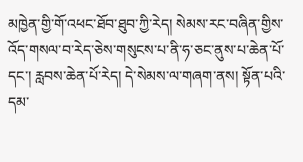མཁྱེན་གྱི་གོ་འཕང་ཐོབ་ཐུབ་ཀྱི་རེད། སེམས་རང་བཞིན་གྱིས་འོད་གསལ་བ་རེད་ཅེས་གསུངས་པ་ནི་ཧ་ཅང་ནུས་པ་ཆེན་པོ་དང་། རླབས་ཆེན་པོ་རེད། དེ་སེམས་ལ་གཞག་ནས། སྟོན་པའི་དམ་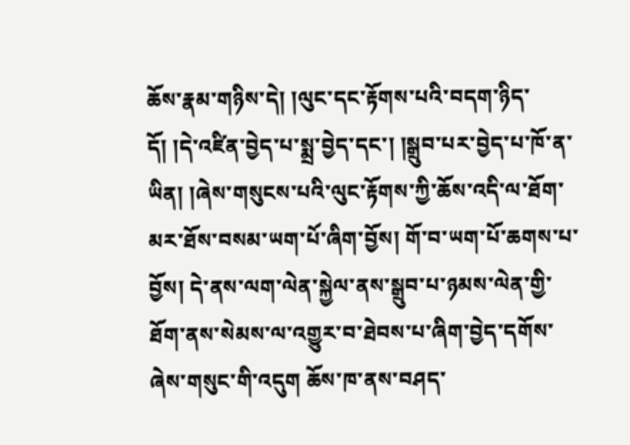ཆོས་རྣམ་གཉིས་དེ། །ལུང་དང་རྟོགས་པའི་བདག་ཉིད་དོ། །དེ་འཛིན་བྱེད་པ་སྨྲ་བྱེད་དང་། །སྒྲུབ་པར་བྱེད་པ་ཁོ་ན་ཡིན། །ཞེས་གསུངས་པའི་ལུང་རྟོགས་ཀྱི་ཆོས་འདི་ལ་ཐོག་མར་ཐོས་བསམ་ཡག་པོ་ཞིག་བྱོས། གོ་བ་ཡག་པོ་ཆགས་པ་བྱོས། དེ་ནས་ལག་ལེན་སྐྱེལ་ནས་སྒྲུབ་པ་ཉམས་ལེན་གྱི་ཐོག་ནས་སེམས་ལ་འགྱུར་བ་ཐེབས་པ་ཞིག་བྱེད་དགོས་ཞེས་གསུང་གི་འདུག ཆོས་ཁ་ནས་བཤད་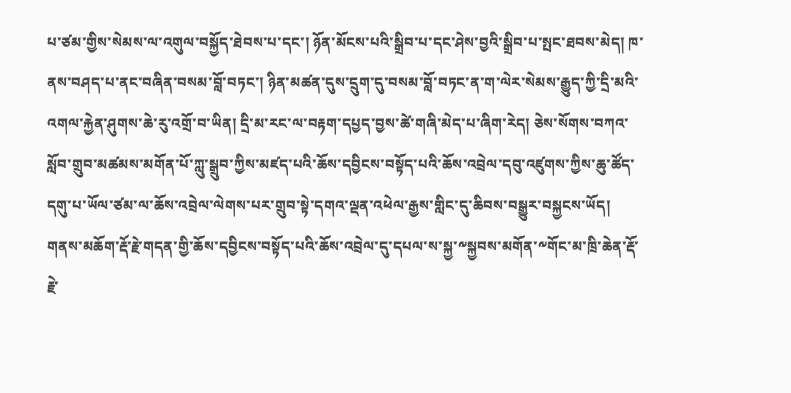པ་ཙམ་གྱིས་སེམས་ལ་འགུལ་བསྐྱོད་ཐེབས་པ་དང་། ཉོན་མོངས་པའི་སྒྲིབ་པ་དང་ཤེས་བྱའི་སྒྲིབ་པ་སྤང་ཐབས་མེད། ཁ་ནས་བཤད་པ་ནང་བཞིན་བསམ་བློ་བཏང་། ཉིན་མཚན་དུས་དྲུག་དུ་བསམ་བློ་བཏང་ན་ག་ལེར་སེམས་རྒྱུད་ཀྱི་དྲི་མའི་འགལ་རྐྱེན་ཤུགས་ཆེ་རུ་འགྲོ་བ་ཡིན། དྲི་མ་རང་ལ་བརྟག་དཔྱད་བྱས་ཚེ་གཞི་མེད་པ་ཞིག་རེད། ཅེས་སོགས་བཀའ་སློབ་གྲུབ་མཚམས་མགོན་པོ་ཀླུ་སྒྲུབ་ཀྱིས་མཛད་པའི་ཆོས་དབྱིངས་བསྟོད་པའི་ཆོས་འབྲེལ་དབུ་འཛུགས་ཀྱིས་ཆུ་ཚོད་དགུ་པ་ཡོལ་ཙམ་ལ་ཆོས་འབྲེལ་ལེགས་པར་གྲུབ་སྟེ་དགའ་ལྡན་འཕེལ་རྒྱས་གླིང་དུ་ཆིབས་བསྒྱུར་བསྐྱངས་ཡོད།
གནས་མཆོག་རྡོ་རྗེ་གདན་གྱི་ཆོས་དབྱིངས་བསྟོད་པའི་ཆོས་འབྲེལ་དུ་དཔལ་ས་སྐྱ་༸སྐྱབས་མགོན་༸གོང་མ་ཁྲི་ཆེན་རྡོ་རྗེ་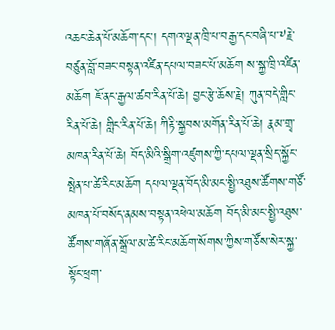འཆང་ཆེན་པོ་མཆོག་དང་། དགའ་ལྡན་ཁྲི་པ་བརྒྱ་དང་བཞི་པ་༸རྗེ་བཙུན་བློ་བཟང་བསྟན་འཛིན་དཔལ་བཟང་པོ་མཆོག ས་སྐྱ་ཁྲི་འཛིན་མཆོག ཇོ་ནང་རྒྱལ་ཚབ་རིན་པོ་ཆེ། བྱང་རྩེ་ཆོས་རྗེ། ཀུན་བདེ་གླིང་རིན་པོ་ཆེ། གླིང་རིན་པོ་ཆེ། ཀིརྟི་སྐྱབས་མགོན་རིན་པོ་ཆེ། རྣམ་གྲྭ་མཁན་རིན་པོ་ཆེ། བོད་མིའི་སྒྲིག་འཛུགས་ཀྱི་དཔལ་ལྡན་སྲིད་སྐྱོང་སྤེན་པ་ཚེ་རིང་མཆོག དཔལ་ལྡན་བོད་མི་མང་སྤྱི་འཐུས་ཚོགས་གཙོ་མཁན་པོ་བསོད་ནམས་བསྟན་འཕེལ་མཆོག བོད་མི་མང་སྤྱི་འཐུས་ཚོགས་གཞོན་སྒྲོལ་མ་ཚེ་རིང་མཆོག་སོགས་ཀྱིས་གཙོས་སེར་སྐྱ་སྟོང་ཕྲག་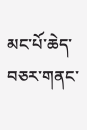མང་པོ་ཆེད་བཅར་གནང་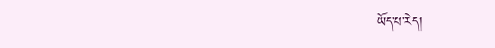ཡོད་པ་རེད།